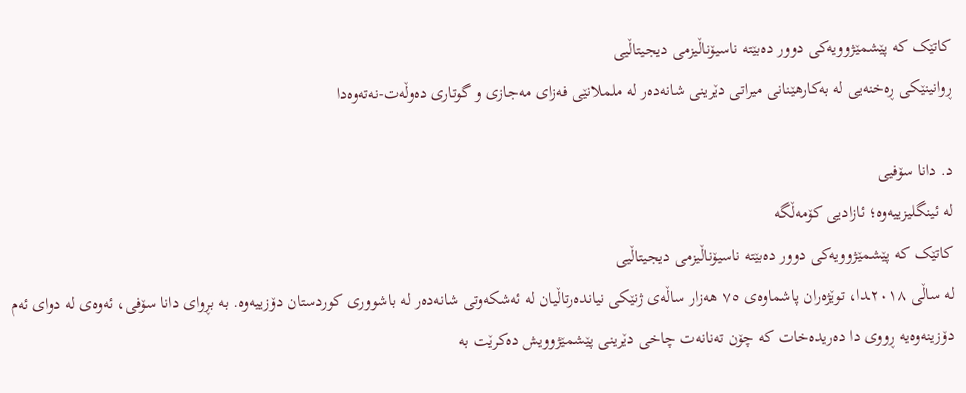کاتێک کە پێشمێژوویەکی دوور دەبێتە ناسیۆناڵیزمی دیجیتاڵیی
ڕوانینێکی ڕەخنەیی لە بەکارهێنانی میراتی دێرینی شانەدەر لە ململانێی فەزای مەجازی و گوتاری دەوڵەت-نەتەوەدا

د. دانا سۆفیی
لە ئینگلیزییەوە؛ ئازادیی کۆمەڵگە
کاتێک کە پێشمێژوویەکی دوور دەبێتە ناسیۆناڵیزمی دیجیتاڵیی
لە ساڵی ٢٠١٨ـدا، توێژەران پاشماوەی ٧٥ هەزار ساڵەی ژنێکی نیاندەرتاڵیان لە ئەشکەوتی شانەدەر لە باشووری کوردستان دۆزییەوە. بە بڕوای دانا سۆفی، ئەوەی لە دوای ئەم دۆزینەوەیە ڕووی دا دەریدەخات کە چۆن تەنانەت چاخی دێرینی پێشمێژوویش دەکرێت بە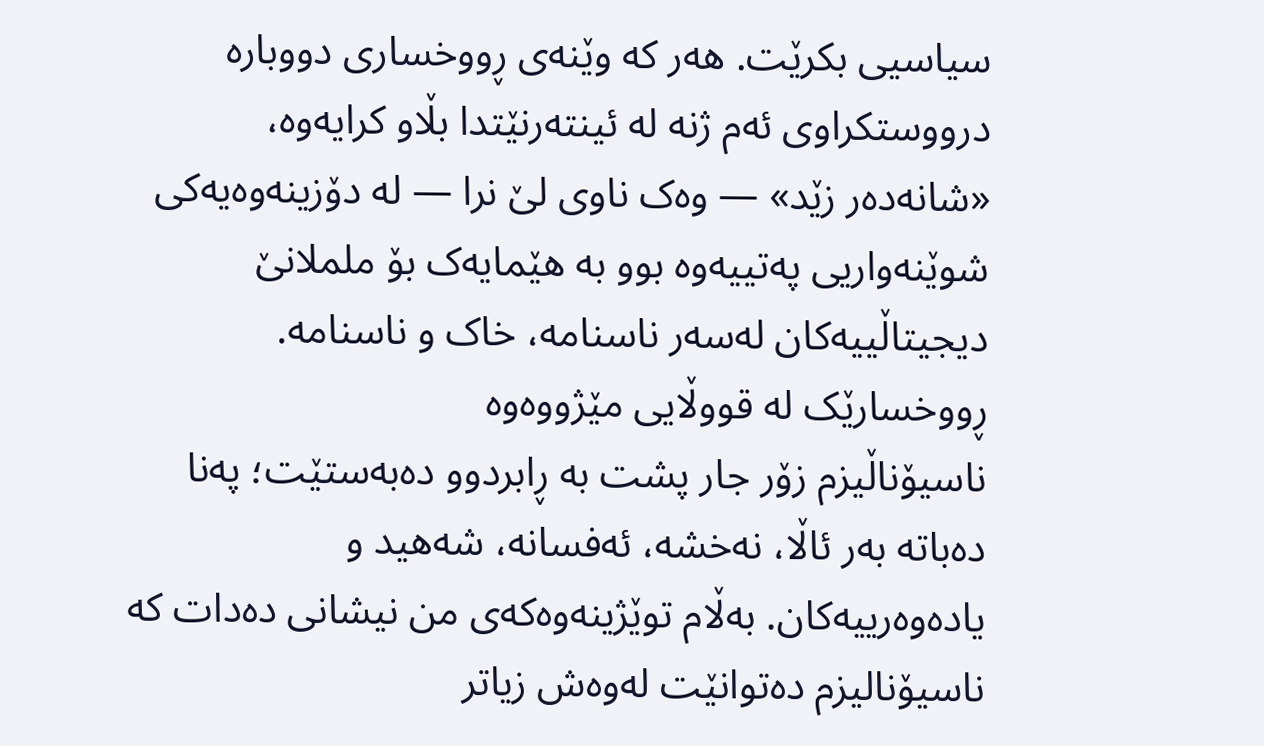سیاسیی بکرێت. هەر کە وێنەی ڕووخساری دووبارە درووستکراوی ئەم ژنە لە ئینتەرنێتدا بڵاو کرایەوە، «شانەدەر زێد» — وەک ناوی لێ نرا — لە دۆزینەوەیەکی شوێنەواریی پەتییەوە بوو بە هێمایەک بۆ ململانێ دیجیتاڵییەکان لەسەر ناسنامە، خاک و ناسنامە.
ڕووخسارێک لە قووڵایی مێژووەوە
ناسیۆناڵیزم زۆر جار پشت بە ڕابردوو دەبەستێت؛ پەنا دەباتە بەر ئاڵا، نەخشە، ئەفسانە، شەهید و یادەوەرییەکان. بەڵام توێژینەوەکەی من نیشانی دەدات کە ناسیۆنالیزم دەتوانێت لەوەش زیاتر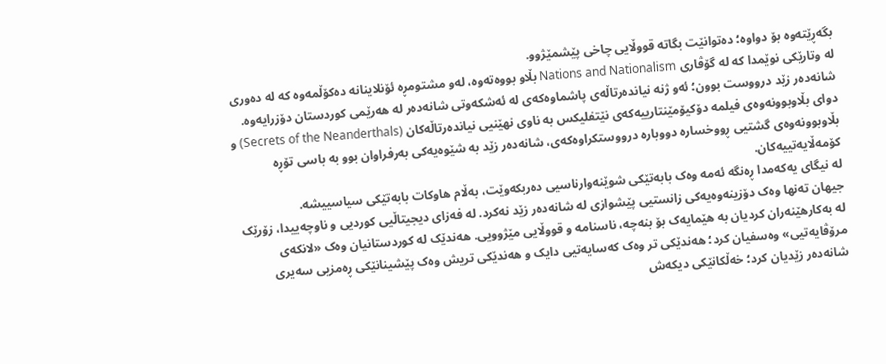بگەڕێتەوە بۆ دواوە؛ دەتوانێت بگاتە قووڵایی چاخی پێشمێژوو.
لە وتارێکی نوێمدا کە لە گۆڤاری Nations and Nationalism بڵاو بووەتەوە، لەو مشتومڕە ئۆنلاینانە دەکۆڵمەوە کە لە دەوری شانەدەر زێد درووست بوون؛ ئەو ژنە نیاندەرتاڵەی پاشماوەکەی لە ئەشکەوتی شانەدەر لە هەرێمی کوردستان دۆزرایەوە. دوای بڵاوبوونەوەی فیلمە دۆکیۆمێنتارییەکەی نێتفلیکس بە ناوی نهێنیی نیاندەرتاڵەکان (Secrets of the Neanderthals) و بڵاوبوونەوەی گشتیی ڕووخسارە دووبارە درووستکراوەکەی، شانەدەر زێد بە شێوەیەکی بەرفراوان بوو بە باسی تۆڕە کۆمەڵایەتییەکان.
لە نیگای یەکەمدا ڕەنگە ئەمە وەک بابەتێکی شوێنەوارناسیی دەربکەوێت، بەڵام هاوکات بابەتێکی سیاسییشە.
جیهان تەنها وەک دۆزینەوەیەکی زانستیی پێشوازی لە شانەدەر زێد نەکرد. لە فەزای دیجیتاڵیی کوردیی و ناوچەییدا، زۆرێک لە بەکارهێنەران کردیان بە هێمایەک بۆ بنەچە، ناسنامە و قووڵایی مێژوویی. هەندێک لە کوردستانیان وەک «لانکەی مرۆڤایەتیی» وەسفیان کرد؛ هەندێکی تر وەک کەسایەتیی دایک و هەندێکی تریش وەک پێشینانێکی ڕەمزیی سەیری شانەدەر زێدیان کرد؛ خەڵکانێکی دیکەش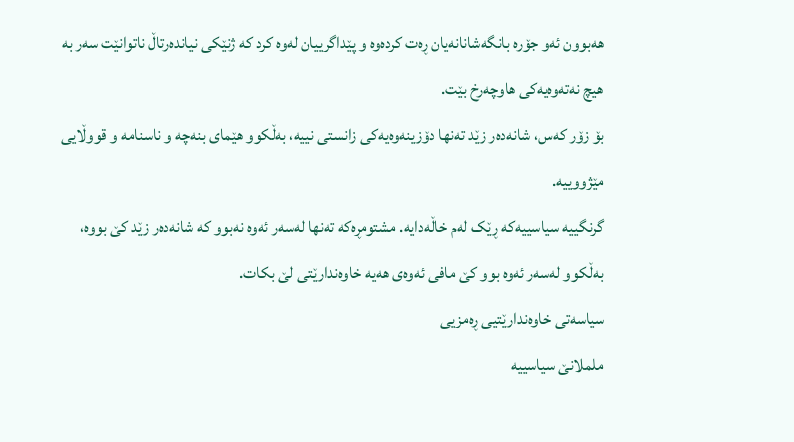هەبوون ئەو جۆرە بانگەشانانەیان ڕەت کردەوە و پێداگرییان لەوە کرد کە ژنێکی نیاندەرتاڵ ناتوانێت سەر بە هیچ نەتەوەیەکی هاوچەرخ بێت.
بۆ زۆر کەس، شانەدەر زێد تەنها دۆزینەوەیەکی زانستی نییە، بەڵکوو هێمای بنەچە و ناسنامە و قووڵایی مێژووییە.
گرنگییە سیاسییەکە ڕێک لەم خاڵەدایە. مشتومڕەکە تەنها لەسەر ئەوە نەبوو کە شانەدەر زێد کێ بووە، بەڵکوو لەسەر ئەوە بوو کێ مافی ئەوەی هەیە خاوەندارێتی لێ بکات.
سیاسەتی خاوەندارێتیی ڕەمزیی
ململانێ سیاسییە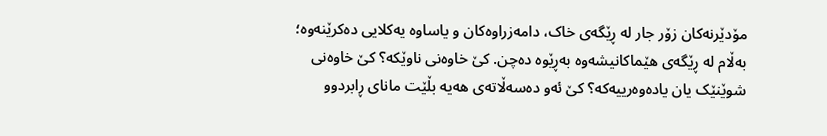مۆدێرنەکان زۆر جار لە ڕێگەی خاک، دامەزراوەکان و یاساوە یەکلایی دەکرێنەوە؛ بەڵام لە ڕێگەی هێماکانیشەوە بەڕێوە دەچن. کێ خاوەنی ناوێکە؟ کێ خاوەنی شوێنێک یان یادەوەرییەکە؟ کێ ئەو دەسەڵاتەی هەیە بڵێت مانای ڕابردوو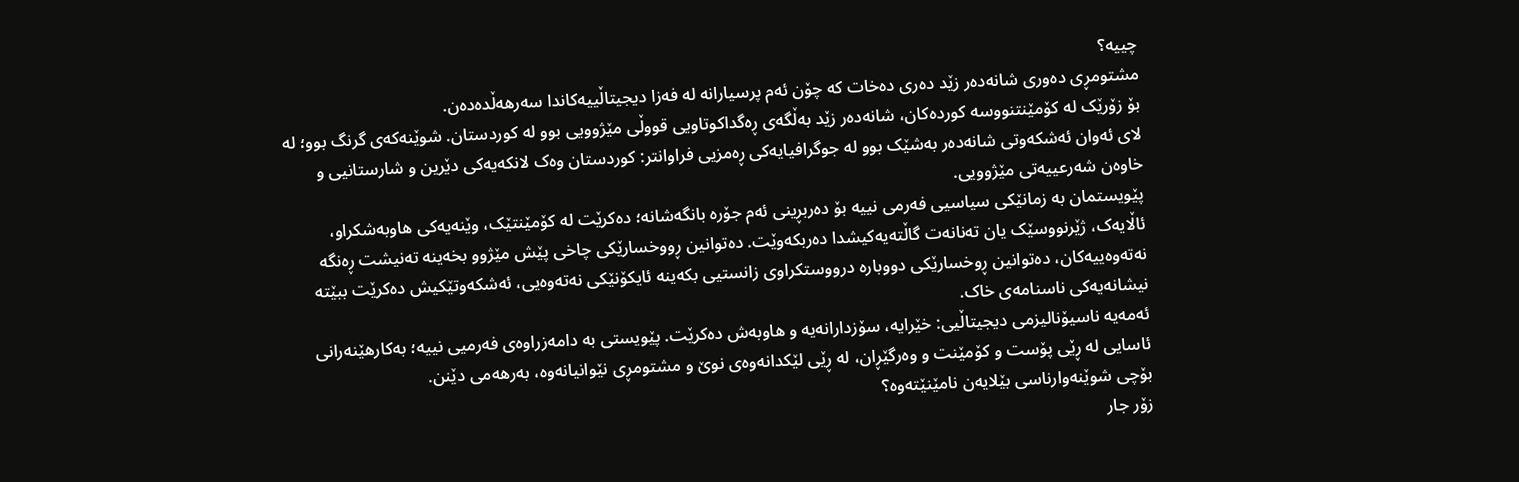چییە؟
مشتومڕی دەوری شانەدەر زێد دەری دەخات کە چۆن ئەم پرسیارانە لە فەزا دیجیتاڵییەکاندا سەرهەڵدەدەن.
بۆ زۆرێک لە کۆمێنتنووسە کوردەکان، شانەدەر زێد بەڵگەی ڕەگداکوتاویی قووڵی مێژوویی بوو لە کوردستان. شوێنەکەی گرنگ بوو؛ لە لای ئەوان ئەشکەوتی شانەدەر بەشێک بوو لە جوگرافیایەکی ڕەمزیی فراوانتر: کوردستان وەک لانکەیەکی دێرین و شارستانیی و خاوەن شەرعییەتی مێژوویی.
پێویستمان بە زمانێکی سیاسیی فەرمی نییە بۆ دەربڕینی ئەم جۆرە بانگەشانە؛ دەکرێت لە کۆمێنتێک، وێنەیەکی هاوبەشکراو، ئاڵایەک، ژێرنووسێک یان تەنانەت گاڵتەیەکیشدا دەربکەوێت. دەتوانین ڕووخسارێکی چاخی پێش مێژوو بخەینە تەنیشت ڕەنگە نەتەوەییەکان، دەتوانین ڕوخسارێکی دووبارە درووستکراوی زانستیی بکەینە ئایکۆنێکی نەتەوەیی، ئەشکەوتێکیش دەکرێت ببێتە نیشانەیەکی ناسنامەی خاک.
ئەمەیە ناسیۆنالیزمی دیجیتاڵیی: خێرایە، سۆزدارانەیە و هاوبەش دەکرێت. پێویستی بە دامەزراوەی فەرمیی نییە؛ بەکارهێنەرانی ئاسایی لە ڕێی پۆست و کۆمێنت و وەرگێڕان، لە ڕێی لێکدانەوەی نوێ و مشتومڕی نێوانیانەوە، بەرهەمی دێنن.
بۆچی شوێنەوارناسی بێلایەن نامێنێتەوە؟
زۆر جار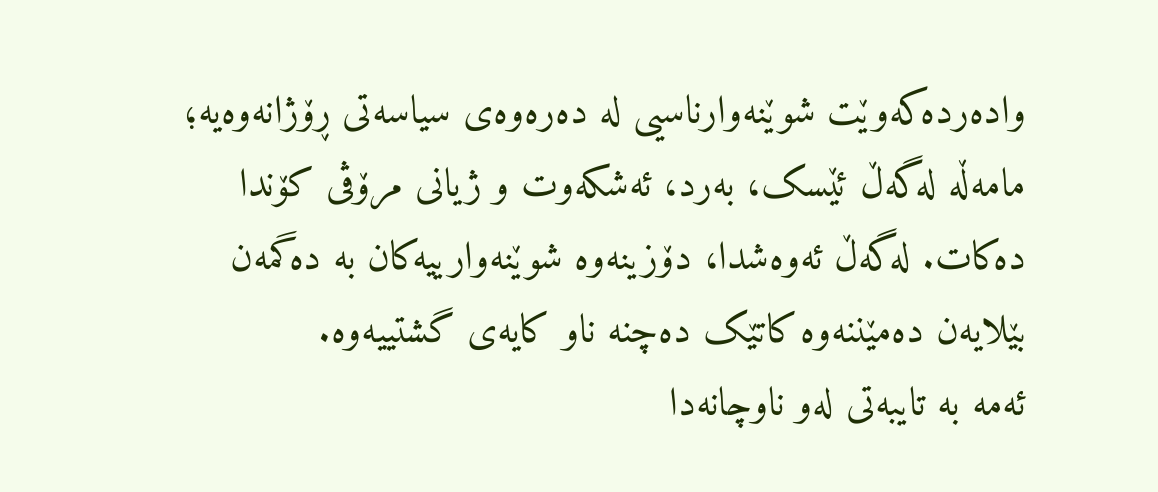وادەردەکەوێت شوێنەوارناسیی لە دەرەوەی سیاسەتی ڕۆژانەوەیە؛ مامەڵە لەگەڵ ئێسک، بەرد، ئەشکەوت و ژیانی مرۆڤی کۆندا دەکات. لەگەڵ ئەوەشدا، دۆزینەوە شوێنەوارییەکان بە دەگمەن بێلایەن دەمێننەوە کاتێک دەچنە ناو کایەی گشتییەوە.
ئەمە بە تایبەتی لەو ناوچانەدا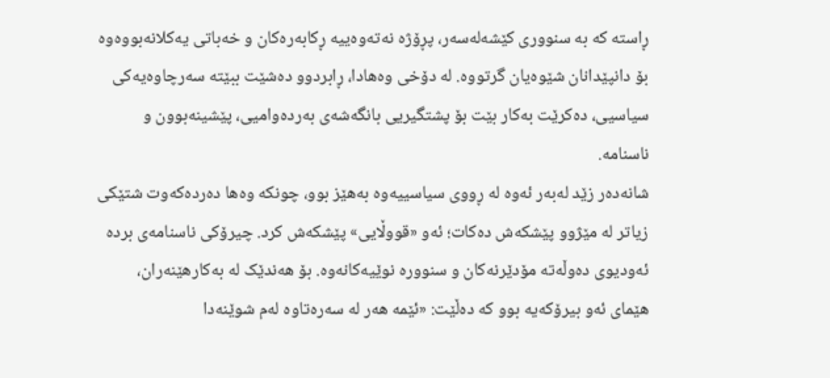ڕاستە کە بە سنووری کێشەلەسەر، پڕۆژە نەتەوەییە ڕکابەرەکان و خەباتی یەکلانەبووەوە بۆ دانپێدانان شێوەیان گرتووە. لە دۆخی وەهادا، ڕابردوو دەشێت ببێتە سەرچاوەیەکی سیاسیی، دەکرێت بەکار بێت بۆ پشتگیریی بانگەشەی بەردەوامیی، پێشینەبوون و ناسنامە.
شانەدەر زێد لەبەر ئەوە لە ڕووی سیاسییەوە بەهێز بوو، چونكە وەها دەردەکەوت شتێکی زیاتر لە مێژوو پێشکەش دەکات؛ ئەو «قووڵایی» پێشکەش کرد. چیرۆکی ناسنامەی بردە ئەودیوی دەوڵەتە مۆدێرنەکان و سنوورە نوێیەکانەوە. بۆ هەندێک لە بەکارهێنەران، هێمای ئەو بیرۆکەیە بوو کە دەڵێت: «ئێمە هەر لە سەرەتاوە لەم شوێنەدا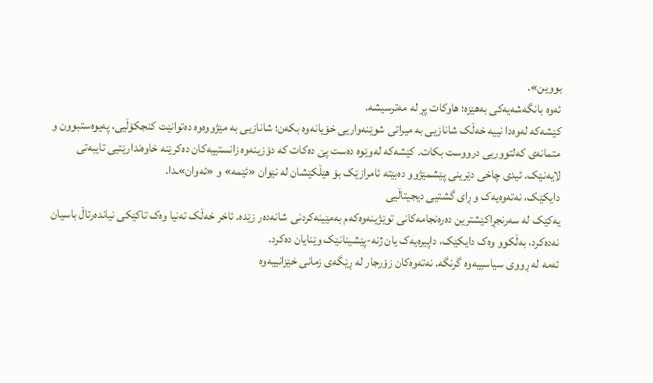بووین».
ئەوە بانگەشەیەکی بەهێزە؛ هاوکات پڕ لە مەترسیشە.
کێشەکە لەوەدا نییە خەڵک شانازیی بە میراتی شوێنەواریی خۆیانەوە بکەن؛ شانازیی بە مێژووەوە دەتوانێت کنجکۆڵیی، پەیوەستبوون و متمانەی کەلتووریی درووست بکات. کێشەکە لەوێوە دەست پێ دەکات کە دۆزینەوە زانستییەکان دەکرێنە خاوەندارێتیی تایبەتی لایەنێک. ئیدی چاخی دێرینی پێشمێژوو دەبێتە ئامرازێک بۆ هێڵکێشان لە نێوان «ئێمە» و «ئەوان»ـدا.
دایکێک، نەتەوەیەک و ڕای گشتیی دیجیتاڵیی
یەکێک لە سەرنجڕاکێشترین دەرەنجامەکانی توێژینەوەکەم بەمێینەکردنی شانەدەر زێدە. ئاخر خەڵک تەنیا وەک تاکێکی نیاندەرتاڵ باسیان نەدەکرد، بەڵکوو وەک دایکێک، داپیرەیەک یان ژنە-پێشینانێک وێنایان دەکرد.
ئەمە لە ڕووی سیاسییەوە گرنگە. نەتەوەکان زۆرجار لە ڕێگەی زمانی خێزانییەوە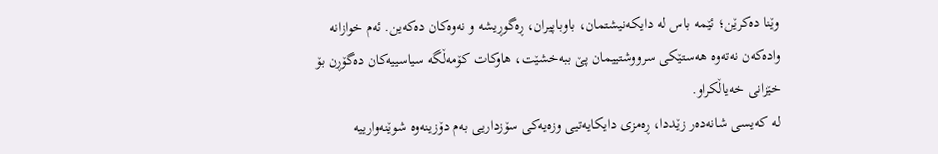وێنا دەکرێن؛ ئێمە باس لە دایکەنیشتمان، باوباپیران، ڕەگوڕیشە و نەوەکان دەکەین. ئەم خوازانە وادەکەن نەتەوە هەستێکی سرووشتییمان پێ ببەخشێت، هاوکات کۆمەڵگە سیاسییەکان دەگۆڕن بۆ خێزانی خەیاڵکراو.
لە کەیسی شانەدەر زێددا، ڕەمزی دایکایەتیی وزەیەکی سۆزداریی بەم دۆزینەوە شوێنەوارییە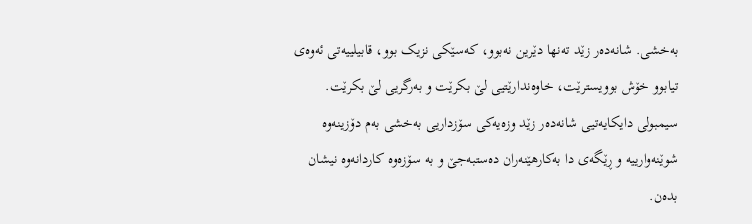بەخشی. شانەدەر زێد تەنها دێرین نەبوو، کەسێکی نزیک بوو، قابیلییەتی ئەوەی تیابوو خۆش بوویسترێت، خاوەندارێتیی لێ بکرێت و بەرگریی لێ بکرێت.
سیمبولی دایکایەتیی شانەدەر زێد وزەیەکی سۆزداریی بەخشی بەم دۆزینەوە شوێنەوارییە و ڕێگەی دا بەکارهێنەران دەستبەجێ و بە سۆزەوە کاردانەوە نیشان بدەن.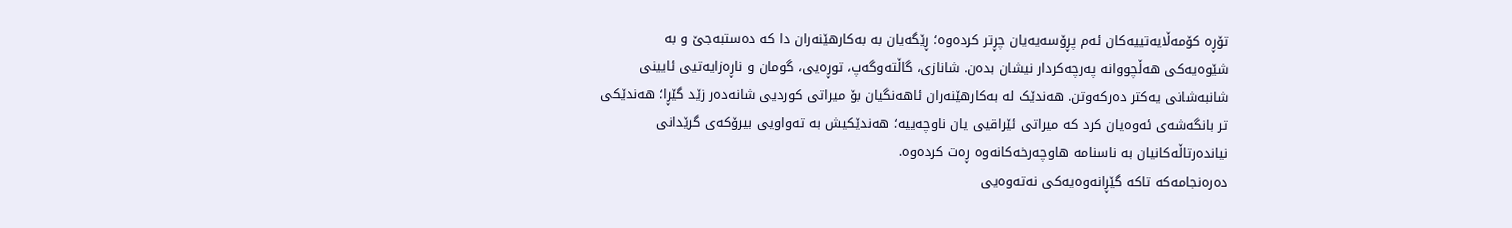تۆڕە کۆمەڵایەتییەکان ئەم پڕۆسەیەیان چڕتر کردەوە؛ ڕێگەیان بە بەکارهێنەران دا کە دەستبەجێ و بە شێوەیەکی هەڵچووانە پەرچەکردار نیشان بدەن. شانازی، گاڵتەوگەپ، توڕەیی، گومان و ناڕەزایەتیی ئایینی شانبەشانی یەکتر دەرکەوتن. هەندێک لە بەکارهێنەران ئاهەنگیان بۆ میراتی کوردیی شانەدەر زێد گێڕا؛ هەندێکی تر بانگەشەی ئەوەیان کرد کە میراتی ئێراقیی یان ناوچەییە؛ هەندێکیش بە تەواویی بیرۆکەی گرێدانی نیاندەرتاڵەکانیان بە ناسنامە هاوچەرخەکانەوە ڕەت کردەوە.
دەرەنجامەکە تاکە گێڕانەوەیەکی نەتەوەیی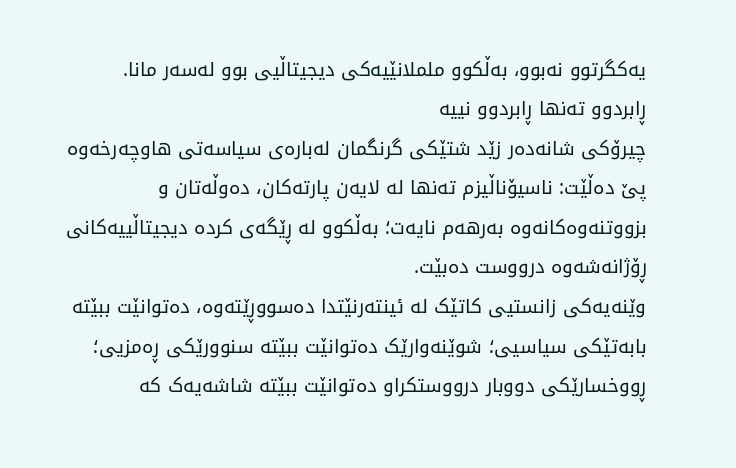یەکگرتوو نەبوو، بەڵکوو ململانێیەکی دیجیتاڵیی بوو لەسەر مانا.
ڕابردوو تەنها ڕابردوو نییە
چیرۆکی شانەدەر زێد شتێکی گرنگمان لەبارەی سیاسەتی هاوچەرخەوە پێ دەڵێت: ناسیۆناڵیزم تەنها لە لایەن پارتەکان، دەوڵەتان و بزووتنەوەکانەوە بەرهەم نایەت؛ بەڵکوو لە ڕێگەی کردە دیجیتاڵییەکانی ڕۆژانەشەوە درووست دەبێت.
وێنەیەکی زانستیی کاتێک لە ئینتەرنێتدا دەسووڕێتەوە، دەتوانێت ببێتە بابەتێکی سیاسیی؛ شوێنەوارێک دەتوانێت ببێتە سنوورێکی ڕەمزیی؛ ڕووخسارێکی دووبار درووستکراو دەتوانێت ببێتە شاشەیەک کە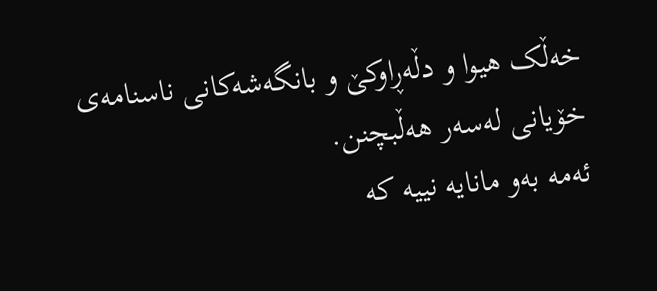خەڵک هیوا و دڵەڕاوکێ و بانگەشەکانی ناسنامەی خۆیانی لەسەر هەڵبچنن.
ئەمە بەو مانایە نییە کە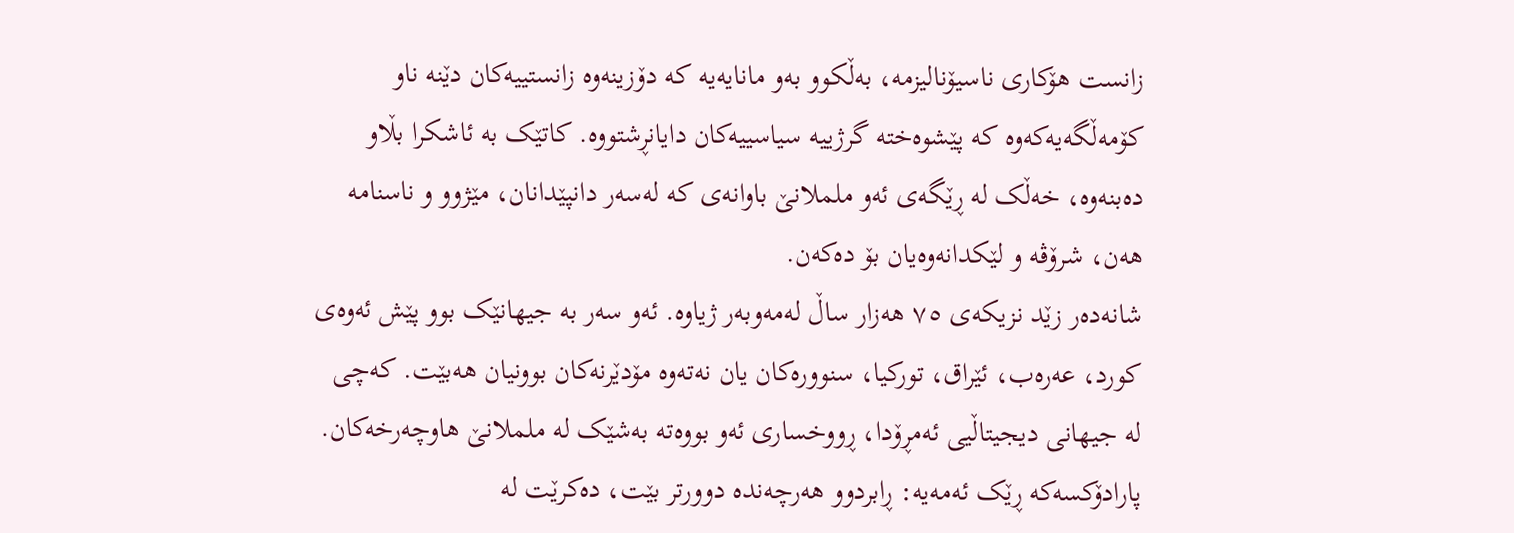زانست هۆکاری ناسیۆنالیزمە، بەڵکوو بەو مانایەیە کە دۆزینەوە زانستییەکان دێنە ناو کۆمەڵگەیەکەوە کە پێشوەختە گرژییە سیاسییەکان دایانڕشتووە. کاتێک بە ئاشکرا بڵاو دەبنەوە، خەڵک لە ڕێگەی ئەو ململانێ باوانەی کە لەسەر دانپێدانان، مێژوو و ناسنامە هەن، شرۆڤە و لێکدانەوەیان بۆ دەکەن.
شانەدەر زێد نزیکەی ٧٥ هەزار ساڵ لەمەوبەر ژیاوە. ئەو سەر بە جیهانێک بوو پێش ئەوەی کورد، عەرەب، ئێراق، تورکیا، سنوورەکان یان نەتەوە مۆدێرنەکان بوونیان هەبێت. کەچی لە جیهانی دیجیتاڵیی ئەمڕۆدا، ڕووخساری ئەو بووەتە بەشێک لە ململانێ هاوچەرخەکان.
پارادۆکسەکە ڕێک ئەمەیە: ڕابردوو هەرچەندە دوورتر بێت، دەکرێت لە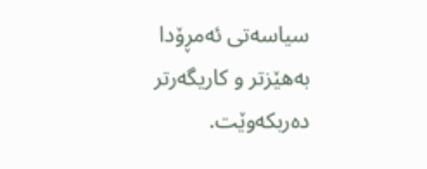سیاسەتی ئەمڕۆدا بەهێزتر و کاریگەرتر دەربکەوێت.